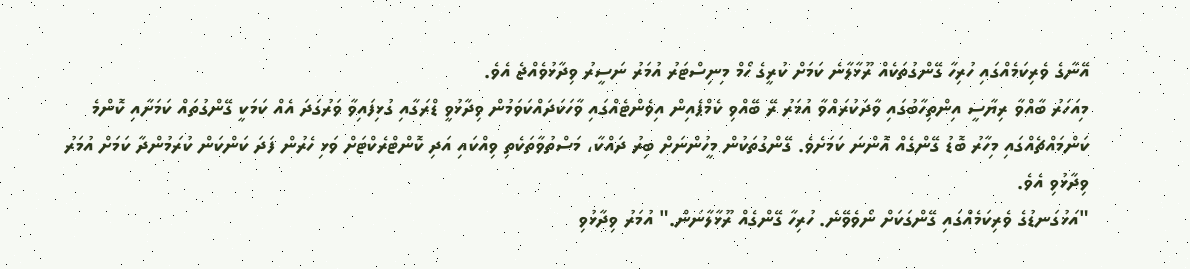އޭނާގެ ވެރިކަމެއްގައި ހުރިހާ ގޭންގުތަކެއް ރޫޅާލާނެ ކަމަށް ކުރީގެ ހޯމް މިނިސްޓަރު އުމަރު ނަސީރު ވިދާޅުވެއްޖެ އެވެ.
މިއަހަރު ބާއްވާ ރިޔާސީ އިންތިހާބުގައި ވާދަކުރައްވާ އުމަރު ރޭ ބޭއްވި ކެމްޕެއިން އިވެންޓެއްގައި ވާހަކަދައްކަވަމުން ވިދާޅުވީ ޑްރަގާއި ގުޅިފައިވާ ވަރުގަދަ އެއް ކަމަކީ ގޭންގުތައް ކަމަށާއި ކޮންމެ ކަންމައްޗެއްގައި މިހާރު ބޮޑު ގޭންގެއް އޮންނަ ކަމަށެވެ. ގޭންގުތަކުން މީހުންނަށް ބިރު ދައްކާ، މަސްތުވާތަކެތި ވިއްކައި އަދި ކޮންޓްރެކްޓަށް ވަޅި ހެރުން ފަދަ ކަންކަން ކުރަމުންދާ ކަމަށް އުމަރު ވިދާޅުވި އެވެ.
"އަޅުގަނޑުގެ ވެރިކަމެއްގައި ގޭންގަކަށް ނޯވެވޭނެ. ހުރިހާ ގޭންގެއް ރޫޅާލާނަން." އުމަރު ވިދާޅުވި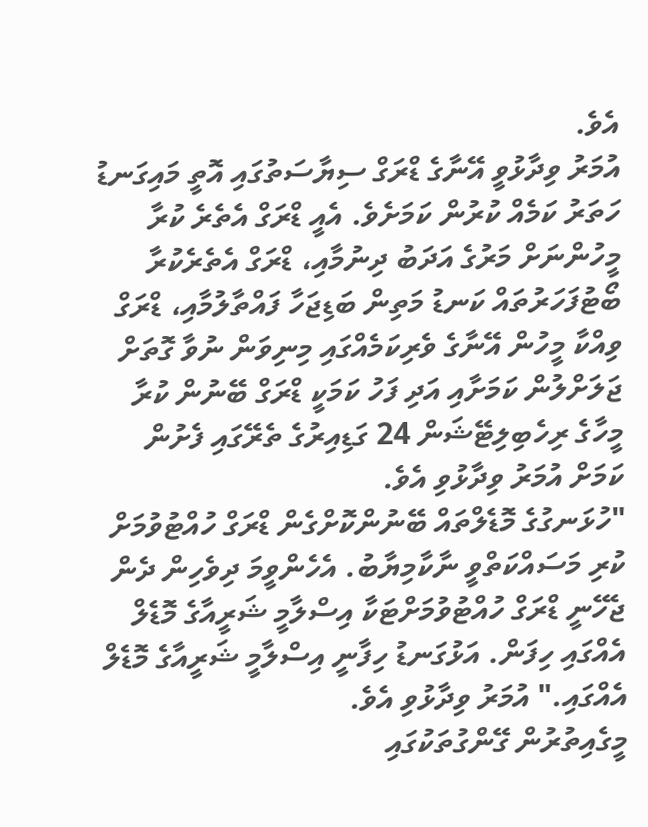އެވެ.
އުމަރު ވިދާޅުވީ އޭނާގެ ޑްރަގް ސިޔާސަތުގައި އޮތީ މައިގަނޑު ހަތަރު ކަމެއް ކުރުން ކަމަށެވެ. އެއީ ޑްރަގް އެތެރެ ކުރާ މީހުންނަށް މަރުގެ އަދަބު ދިނުމާއި، ޑްރަގް އެތެރެކުރާ ބޯޓުފަހަރުތައް ކަނޑު މަތިން ބަޑިޖަހާ ފައްތާލުމާއި، ޑްރަގް ވިއްކާ މީހުން އޭނާގެ ވެރިކަމެއްގައި މިނިވަން ނުވާ ގޮތަށް ޖަލަށްލުން ކަމަށާއި އަދި ފަހު ކަމަކީ ޑްރަގް ބޭނުން ކުރާ މީހާގެ ރިހެބިލިޓޭޝަން 24 ގަޑިއިރުގެ ތެރޭގައި ފެށުން ކަމަށް އުމަރު ވިދާޅުވި އެވެ.
"ހުޅަނގުގެ މޮޑެލްތައް ބޭނުންކޮށްގެން ޑްރަގް ހުއްޓުވުމަށް ކުރި މަސައްކަތްވީ ނާކާމިޔާބު. އެހެންވީމަ ދިވެހިން ދެން ޖެހޭނީ ޑްރަގް ހުއްޓުވުމަށްޓަކާ އިސްލާމީ ޝަރީއާގެ މޮޑެލް އެއްގައި ހިފަން. އަޅުގަނޑު ހިފާނީ އިސްލާމީ ޝަރީއާގެ މޮޑެލް އެއްގައި." އުމަރު ވިދާޅުވި އެވެ.
މީގެއިތުރުން ގޭންގުތަކުގައި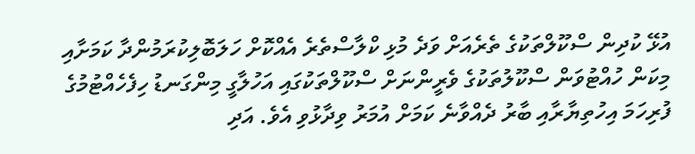އުޅޭ ކުދިން ސްކޫލްތަކުގެ ތެރެއަށް ވަދެ މުޅި ކްލާސްތެރެ އެއްކޮށް ހަލަބޮލިކުރަމުންދާ ކަމަށާއި މިކަން ހުއްޓުވަން ސްކޫލުތަކުގެ ވެރީންނަށް ސްކޫލްތަކުގައި އަހުލާގީ މިންގަނޑު ހިފެހެއްޓުމުގެ ފުރިހަމަ އިހުތިޔާރާއި ބާރު ދެއްވާނެ ކަމަށް އުމަރު ވިދާޅުވި އެވެ. އަދި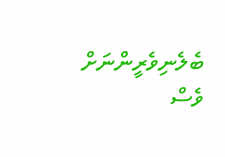ބެލެނިވެރީންނަށް ވެސް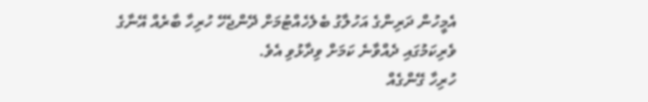އެމީހުން ދަރިންގެ އަހުލާގު ބެލެހެއްޓުމަށް ދޭންޖެހޭ ހުރިހާ ބާރެއް އޭނާގެ ވެރިކަމުގައި ދެއްވާނެ ކަމަށް ވިދާޅުވި އެވެ.
ހުރިހާ ގޭންގެއް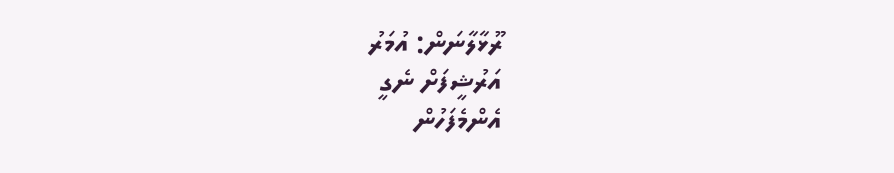ރޫޅާލާނަން: އުމަރު
އަރުޝީފަށް ނެގީ
އެންމެފަހުން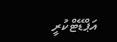އަޕްޑޭޓްކުރީ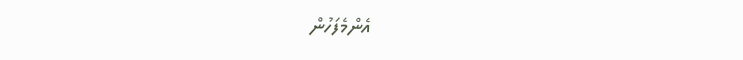އެންމެފަހުން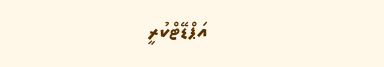އަޕްޑޭޓްކުރީ